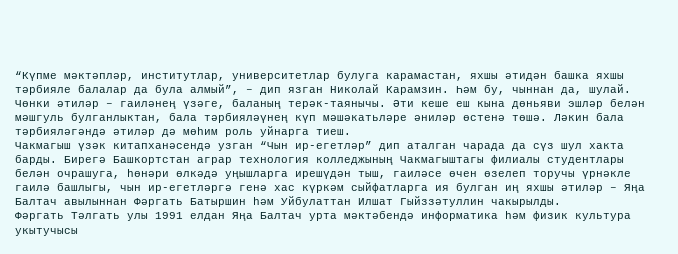“Күпме мәктәпләр, институтлар, университетлар булуга карамастан, яхшы әтидән башка яхшы тәрбияле балалар да була алмый”, – дип язган Николай Карамзин. Һәм бу, чыннан да, шулай. Чөнки әтиләр – гаиләнең үзәге, баланың терәк-таянычы. Әти кеше еш кына дөньяви эшләр белән мәшгуль булганлыктан, бала тәрбияләүнең күп мәшәкатьләре әниләр өстенә төшә. Ләкин бала тәрбияләгәндә әтиләр дә мөһим роль уйнарга тиеш.
Чакмагыш үзәк китапханәсендә узган “Чын ир-егетләр” дип аталган чарада да сүз шул хакта барды. Бирегә Башкортстан аграр технология колледжының Чакмагыштагы филиалы студентлары белән очрашуга, һөнәри өлкәдә уңышларга ирешүдән тыш, гаиләсе өчен өзелеп торучы үрнәкле гаилә башлыгы, чын ир-егетләргә генә хас күркәм сыйфатларга ия булган иң яхшы әтиләр – Яңа Балтач авылыннан Фәргать Батыршин һәм Уйбулаттан Илшат Гыйззәтуллин чакырылды.
Фәргать Тәлгать улы 1991 елдан Яңа Балтач урта мәктәбендә информатика һәм физик культура укытучысы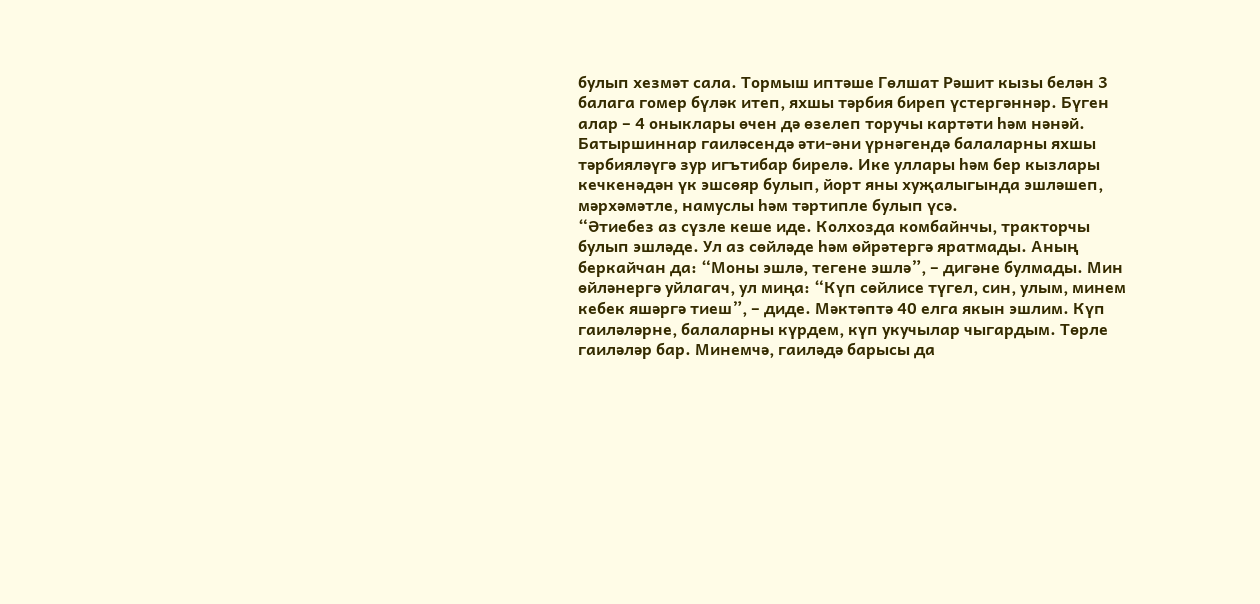булып хезмәт сала. Тормыш иптәше Гөлшат Рәшит кызы белән 3 балага гомер бүләк итеп, яхшы тәрбия биреп үстергәннәр. Бүген алар – 4 оныклары өчен дә өзелеп торучы картәти һәм нәнәй.
Батыршиннар гаиләсендә әти-әни үрнәгендә балаларны яхшы тәрбияләүгә зур игътибар бирелә. Ике уллары һәм бер кызлары кечкенәдән үк эшсөяр булып, йорт яны хуҗалыгында эшләшеп, мәрхәмәтле, намуслы һәм тәртипле булып үсә.
“Әтиебез аз сүзле кеше иде. Колхозда комбайнчы, тракторчы булып эшләде. Ул аз сөйләде һәм өйрәтергә яратмады. Аның беркайчан да: “Моны эшлә, тегене эшлә”, – дигәне булмады. Мин өйләнергә уйлагач, ул миңа: “Күп сөйлисе түгел, син, улым, минем кебек яшәргә тиеш”, – диде. Мәктәптә 40 елга якын эшлим. Күп гаиләләрне, балаларны күрдем, күп укучылар чыгардым. Төрле гаиләләр бар. Минемчә, гаиләдә барысы да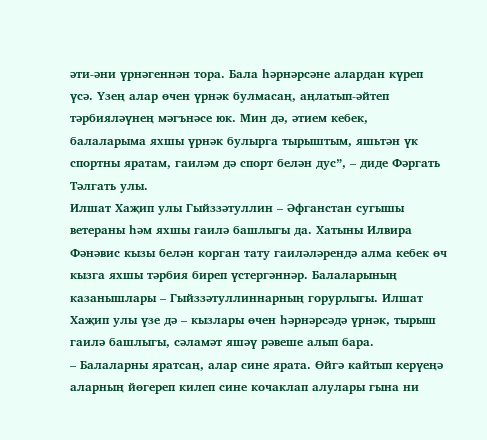әти-әни үрнәгеннән тора. Бала һәрнәрсәне алардан күреп үсә. Үзең алар өчен үрнәк булмасаң, аңлатып-әйтеп тәрбияләүнең мәгънәсе юк. Мин дә, әтием кебек, балаларыма яхшы үрнәк булырга тырыштым, яшьтән үк спортны яратам, гаиләм дә спорт белән дус”, – диде Фәргать Тәлгать улы.
Илшат Хаҗип улы Гыйззәтуллин – Әфганстан сугышы ветераны һәм яхшы гаилә башлыгы да. Хатыны Илвира Фәнәвис кызы белән корган тату гаиләләрендә алма кебек өч кызга яхшы тәрбия биреп үстергәннәр. Балаларының казанышлары – Гыйззәтуллиннарның горурлыгы. Илшат Хаҗип улы үзе дә – кызлары өчен һәрнәрсәдә үрнәк, тырыш гаилә башлыгы, сәламәт яшәү рәвеше алып бара.
– Балаларны яратсаң, алар сине ярата. Өйгә кайтып керүеңә аларның йөгереп килеп сине кочаклап алулары гына ни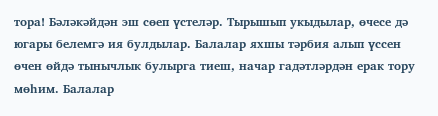тора! Бәләкәйдән эш сөеп үстеләр. Тырышып укыдылар, өчесе дә югары белемгә ия булдылар. Балалар яхшы тәрбия алып үссен өчен өйдә тынычлык булырга тиеш, начар гадәтләрдән ерак тору мөһим. Балалар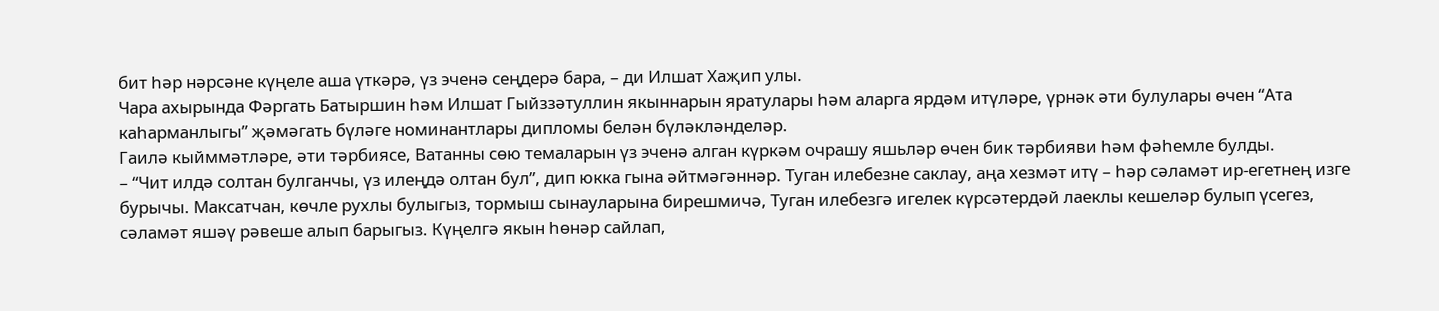бит һәр нәрсәне күңеле аша үткәрә, үз эченә сеңдерә бара, – ди Илшат Хаҗип улы.
Чара ахырында Фәргать Батыршин һәм Илшат Гыйззәтуллин якыннарын яратулары һәм аларга ярдәм итүләре, үрнәк әти булулары өчен “Ата каһарманлыгы” җәмәгать бүләге номинантлары дипломы белән бүләкләнделәр.
Гаилә кыйммәтләре, әти тәрбиясе, Ватанны сөю темаларын үз эченә алган күркәм очрашу яшьләр өчен бик тәрбияви һәм фәһемле булды.
– “Чит илдә солтан булганчы, үз илеңдә олтан бул”, дип юкка гына әйтмәгәннәр. Туган илебезне саклау, аңа хезмәт итү – һәр сәламәт ир-егетнең изге бурычы. Максатчан, көчле рухлы булыгыз, тормыш сынауларына бирешмичә, Туган илебезгә игелек күрсәтердәй лаеклы кешеләр булып үсегез, сәламәт яшәү рәвеше алып барыгыз. Күңелгә якын һөнәр сайлап,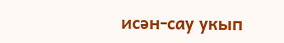исән-сау укып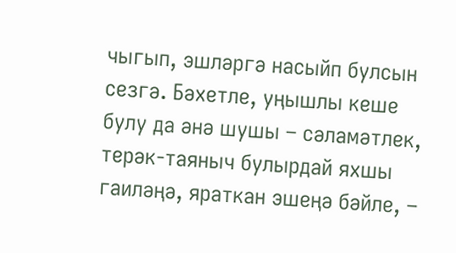чыгып, эшләргә насыйп булсын сезгә. Бәхетле, уңышлы кеше булу да әнә шушы – сәламәтлек, терәк-таяныч булырдай яхшы гаиләңә, яраткан эшеңә бәйле, –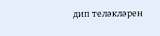дип теләкләрен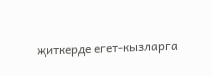җиткерде егет-кызларга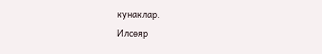кунаклар.
Илсөяр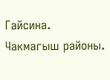Гайсина.
Чакмагыш районы.